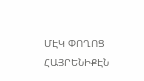ՄԷԿ ՓՈՂՈՑ ՀԱՅՐԵՆԻՔԷՆ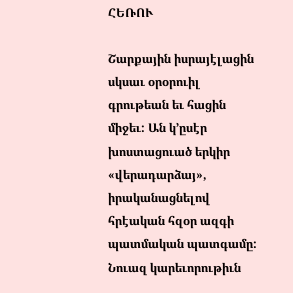ՀԵՌՈՒ

Շարքային իսրայէլացին սկսաւ օրօրուիլ գրութեան եւ հացին միջեւ: Ան կ՚ըսէր խոստացուած երկիր «վերադարձայ», իրականացնելով հրէական հզօր ազգի պատմական պատգամը: Նուազ կարեւորութիւն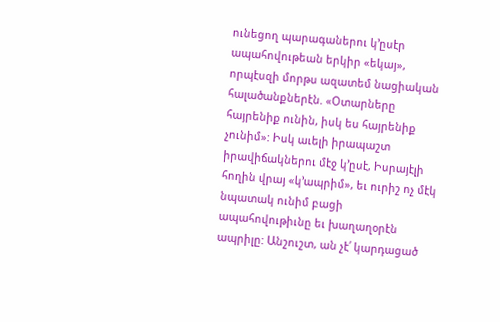ունեցող պարագաներու կ՚ըսէր ապահովութեան երկիր «եկայ», որպէսզի մորթս ազատեմ նացիական հալածանքներէն. «Օտարները հայրենիք ունին, իսկ ես հայրենիք չունիմ»: Իսկ աւելի իրապաշտ իրավիճակներու մէջ կ՚ըսէ, Իսրայէլի հողին վրայ «կ՚ապրիմ», եւ ուրիշ ոչ մէկ նպատակ ունիմ բացի ապահովութիւնը եւ խաղաղօրէն ապրիլը: Անշուշտ, ան չէ՛ կարդացած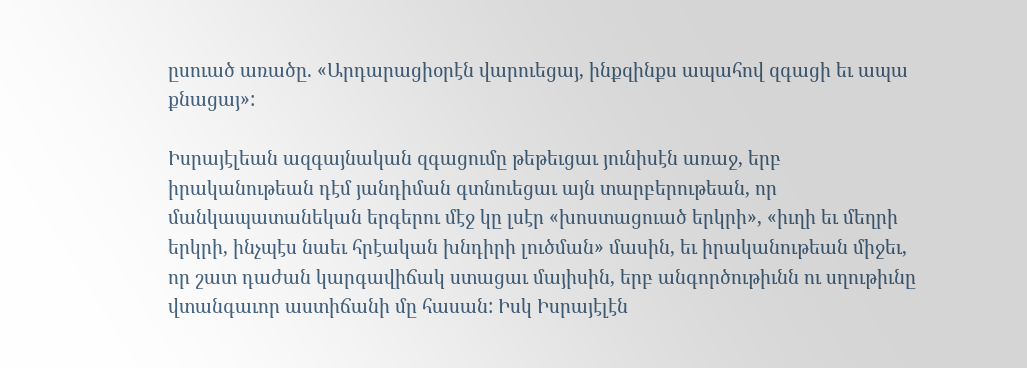ըսուած առածը. «Արդարացիօրէն վարուեցայ, ինքզինքս ապահով զգացի եւ ապա քնացայ»:

Իսրայէլեան ազգայնական զգացումը թեթեւցաւ յունիսէն առաջ, երբ իրականութեան դէմ յանդիման գտնուեցաւ այն տարբերութեան, որ մանկապատանեկան երգերու մէջ կը լսէր «խոստացուած երկրի», «իւղի եւ մեղրի երկրի, ինչպէս նաեւ հրէական խնդիրի լուծման» մասին, եւ իրականութեան միջեւ, որ շատ դաժան կարգավիճակ ստացաւ մայիսին, երբ անգործութիւնն ու սղութիւնը վտանգաւոր աստիճանի մը հասան: Իսկ Իսրայէլէն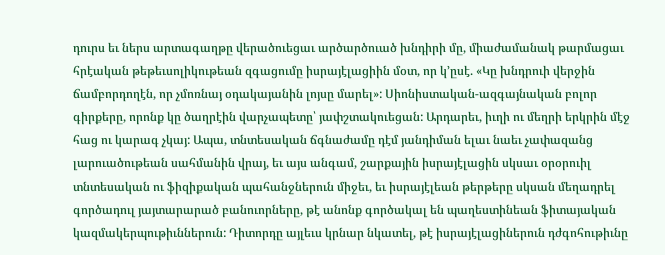դուրս եւ ներս արտագաղթը վերածուեցաւ արծարծուած խնդիրի մը, միաժամանակ թարմացաւ հրէական թեթեւսոլիկութեան զգացումը իսրայէլացիին մօտ, որ կ՚ըսէ. «Կը խնդրուի վերջին ճամբորդողէն, որ չմոռնայ օդակայանին լոյսը մարել»: Սիոնիստական-ազգայնական բոլոր գիրքերը, որոնք կը ծաղրէին վարչապետը՝ յափշտակուեցան: Արդարեւ, իւղի ու մեղրի երկրին մէջ հաց ու կարագ չկայ: Ապա, տնտեսական ճգնաժամը դէմ յանդիման ելաւ նաեւ չափազանց լարուածութեան սահմանին վրայ, եւ այս անգամ, շարքային իսրայէլացին սկսաւ օրօրուիլ տնտեսական ու ֆիզիքական պահանջներուն միջեւ, եւ իսրայէլեան թերթերը սկսան մեղադրել գործադուլ յայտարարած բանուորները, թէ անոնք գործակալ են պաղեստինեան ֆիտայական կազմակերպութիւններուն: Դիտորդը այլեւս կրնար նկատել, թէ իսրայէլացիներուն դժգոհութիւնը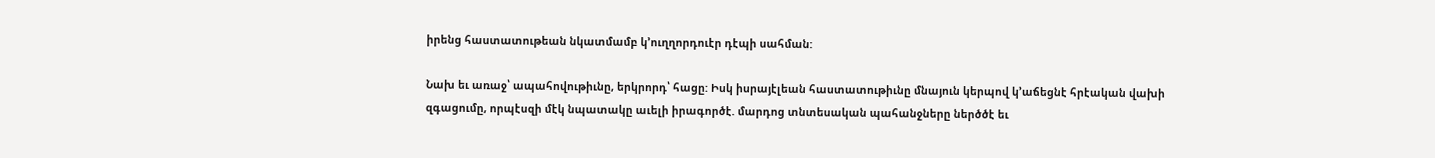իրենց հաստատութեան նկատմամբ կ՚ուղղորդուէր դէպի սահման:

Նախ եւ առաջ՝ ապահովութիւնը, երկրորդ՝ հացը: Իսկ իսրայէլեան հաստատութիւնը մնայուն կերպով կ՚աճեցնէ հրէական վախի զգացումը, որպէսզի մէկ նպատակը աւելի իրագործէ. մարդոց տնտեսական պահանջները ներծծէ եւ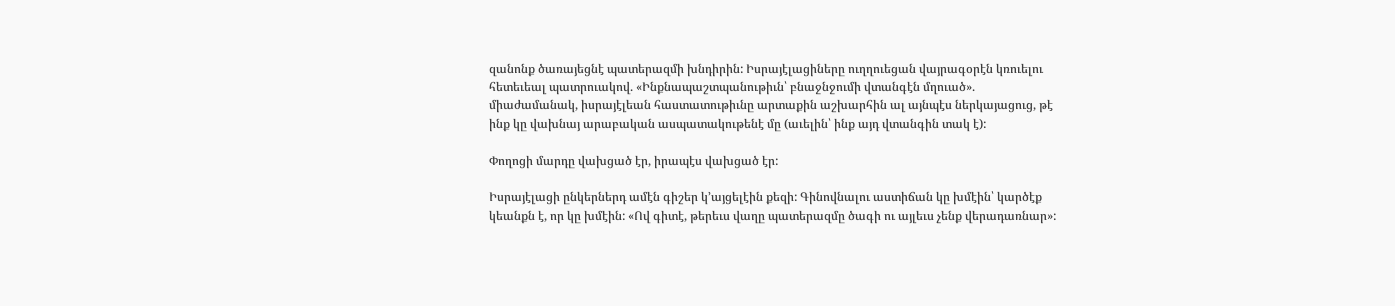զանոնք ծառայեցնէ պատերազմի խնդիրին: Իսրայէլացիները ուղղուեցան վայրագօրէն կռուելու հետեւեալ պատրուակով. «Ինքնապաշտպանութիւն՝ բնաջնջումի վտանգէն մղուած». միաժամանակ, իսրայէլեան հաստատութիւնը արտաքին աշխարհին ալ այնպէս ներկայացուց, թէ ինք կը վախնայ արաբական ասպատակութենէ մը (աւելին՝ ինք այդ վտանգին տակ է):

Փողոցի մարդը վախցած էր, իրապէս վախցած էր:

Իսրայէլացի ընկերներդ ամէն գիշեր կ՚այցելէին քեզի: Գինովնալու աստիճան կը խմէին՝ կարծէք կեանքն է, որ կը խմէին: «Ով գիտէ, թերեւս վաղը պատերազմը ծագի ու այլեւս չենք վերադառնար»: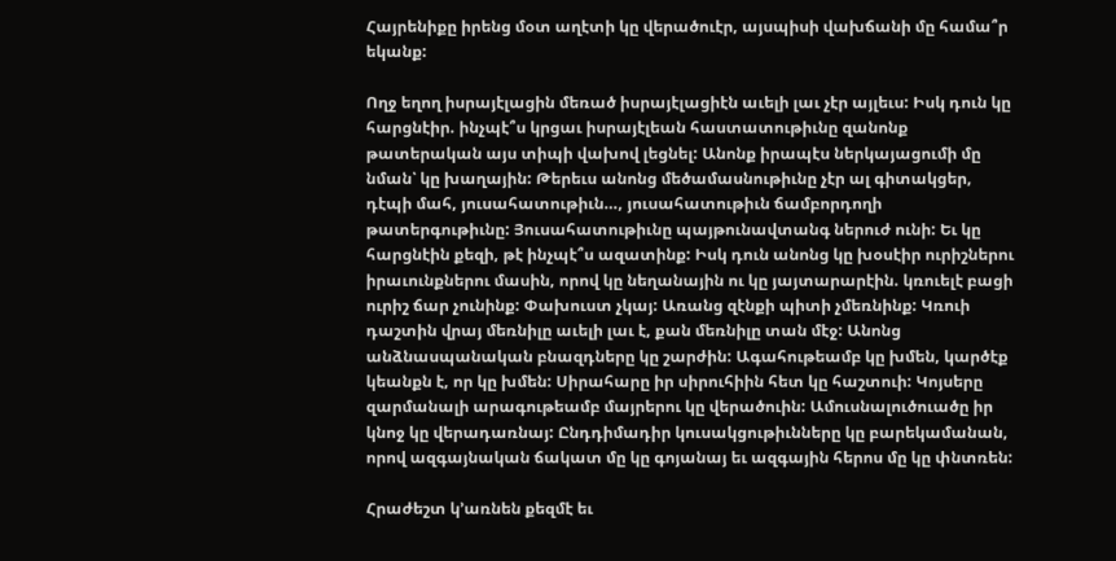Հայրենիքը իրենց մօտ աղէտի կը վերածուէր, այսպիսի վախճանի մը համա՞ր եկանք:

Ողջ եղող իսրայէլացին մեռած իսրայէլացիէն աւելի լաւ չէր այլեւս: Իսկ դուն կը հարցնէիր. ինչպէ՞ս կրցաւ իսրայէլեան հաստատութիւնը զանոնք թատերական այս տիպի վախով լեցնել: Անոնք իրապէս ներկայացումի մը նման՝ կը խաղային: Թերեւս անոնց մեծամասնութիւնը չէր ալ գիտակցեր, դէպի մահ, յուսահատութիւն…, յուսահատութիւն ճամբորդողի թատերգութիւնը: Յուսահատութիւնը պայթունավտանգ ներուժ ունի: Եւ կը հարցնէին քեզի, թէ ինչպէ՞ս ազատինք: Իսկ դուն անոնց կը խօսէիր ուրիշներու իրաւունքներու մասին, որով կը նեղանային ու կը յայտարարէին. կռուելէ բացի ուրիշ ճար չունինք: Փախուստ չկայ: Առանց զէնքի պիտի չմեռնինք: Կռուի դաշտին վրայ մեռնիլը աւելի լաւ է, քան մեռնիլը տան մէջ: Անոնց անձնասպանական բնազդները կը շարժին: Ագահութեամբ կը խմեն, կարծէք կեանքն է, որ կը խմեն: Սիրահարը իր սիրուհիին հետ կը հաշտուի: Կոյսերը զարմանալի արագութեամբ մայրերու կը վերածուին: Ամուսնալուծուածը իր կնոջ կը վերադառնայ: Ընդդիմադիր կուսակցութիւնները կը բարեկամանան, որով ազգայնական ճակատ մը կը գոյանայ եւ ազգային հերոս մը կը փնտռեն:

Հրաժեշտ կ՚առնեն քեզմէ եւ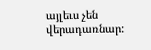այլեւս չեն վերադառնար: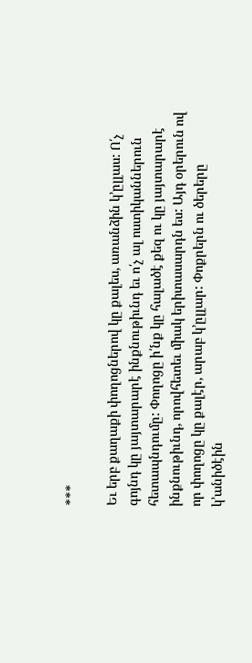***

Եւ երբ քաղաքի փողոցներով կը քալես, առանձին կ՚ըլլաս: Ո՛չ գոյնդ կը յայտարարէ ինքնութիւնդ եւ ո՛չ ալ ոստիկաններուն հետապնդումը: Փողոցը ի՛նք կը հալածէ քեզ ու կը յայտարարէ ինքնութիւնդ, որովհետեւ միակ երիտասարդն ես: Այդ օրերուն ով որ փողոցը կը քալէր, արաբ կ՚ըլլար: Փոքրերն ու ծերերը կ՚անիծէին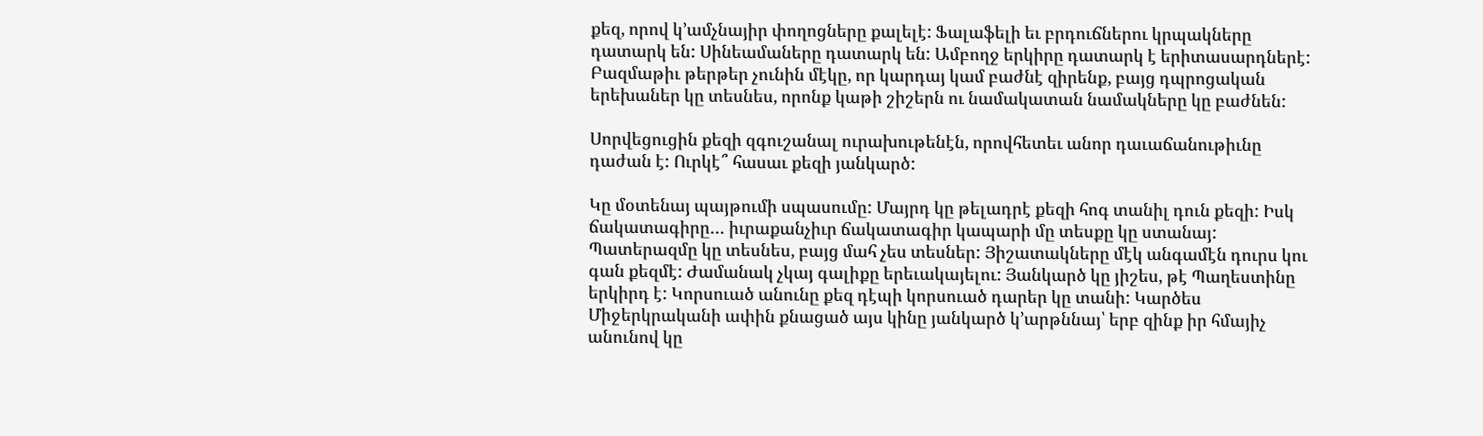քեզ, որով կ՚ամչնայիր փողոցները քալելէ: Ֆալաֆելի եւ բրդուճներու կրպակները դատարկ են: Սինեամաները դատարկ են: Ամբողջ երկիրը դատարկ է երիտասարդներէ: Բազմաթիւ թերթեր չունին մէկը, որ կարդայ կամ բաժնէ զիրենք, բայց դպրոցական երեխաներ կը տեսնես, որոնք կաթի շիշերն ու նամակատան նամակները կը բաժնեն:

Սորվեցուցին քեզի զգուշանալ ուրախութենէն, որովհետեւ անոր դաւաճանութիւնը դաժան է: Ուրկէ՞ հասաւ քեզի յանկարծ:

Կը մօտենայ պայթումի սպասումը: Մայրդ կը թելադրէ քեզի հոգ տանիլ դուն քեզի: Իսկ ճակատագիրը… իւրաքանչիւր ճակատագիր կապարի մը տեսքը կը ստանայ: Պատերազմը կը տեսնես, բայց մահ չես տեսներ: Յիշատակները մէկ անգամէն դուրս կու գան քեզմէ: Ժամանակ չկայ գալիքը երեւակայելու: Յանկարծ կը յիշես, թէ Պաղեստինը երկիրդ է: Կորսուած անունը քեզ դէպի կորսուած դարեր կը տանի: Կարծես Միջերկրականի ափին քնացած այս կինը յանկարծ կ՚արթննայ՝ երբ զինք իր հմայիչ անունով կը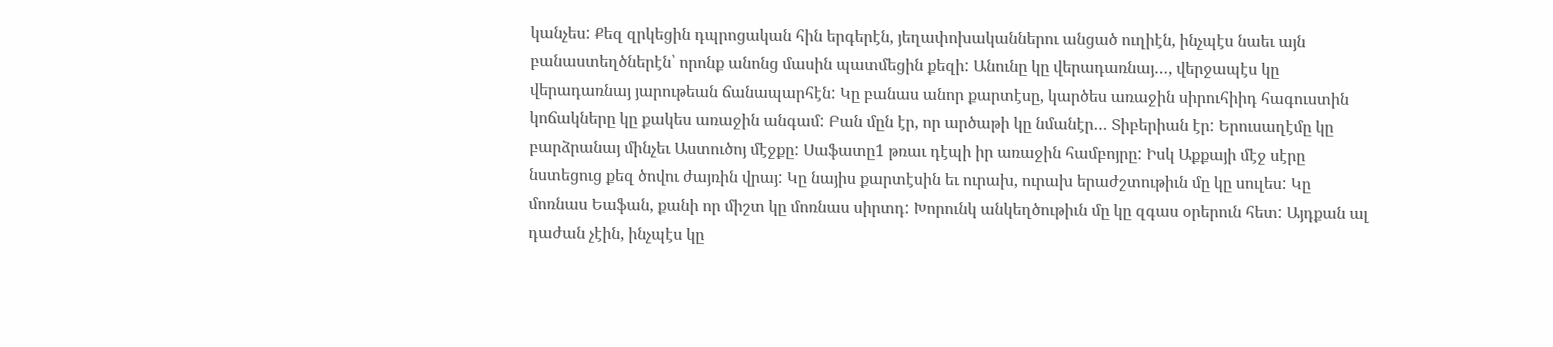կանչես: Քեզ զրկեցին դպրոցական հին երգերէն, յեղափոխականներու անցած ուղիէն, ինչպէս նաեւ այն բանաստեղծներէն՝ որոնք անոնց մասին պատմեցին քեզի: Անունը կը վերադառնայ…, վերջապէս կը վերադառնայ յարութեան ճանապարհէն: Կը բանաս անոր քարտէսը, կարծես առաջին սիրուհիիդ հագուստին կոճակները կը քակես առաջին անգամ: Բան մըն էր, որ արծաթի կը նմանէր… Տիբերիան էր: Երուսաղէմը կը բարձրանայ մինչեւ Աստուծոյ մէջքը: Սաֆատը1 թռաւ դէպի իր առաջին համբոյրը: Իսկ Աքքայի մէջ սէրը նստեցուց քեզ ծովու ժայռին վրայ: Կը նայիս քարտէսին եւ ուրախ, ուրախ երաժշտութիւն մը կը սուլես: Կը մոռնաս Եաֆան, քանի որ միշտ կը մոռնաս սիրտդ: Խորունկ անկեղծութիւն մը կը զգաս օրերուն հետ: Այդքան ալ դաժան չէին, ինչպէս կը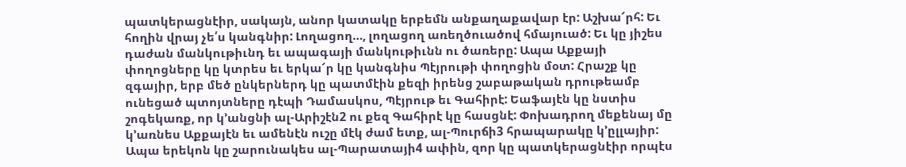պատկերացնէիր, սակայն, անոր կատակը երբեմն անքաղաքավար էր: Աշխա՜րհ: Եւ հողին վրայ չե՛ս կանգնիր: Լողացող…, լողացող առեղծուածով հմայուած: Եւ կը յիշես դաժան մանկութիւնդ եւ ապագայի մանկութիւնն ու ծառերը: Ապա Աքքայի փողոցները կը կտրես եւ երկա՜ր կը կանգնիս Պէյրութի փողոցին մօտ: Հրաշք կը զգայիր, երբ մեծ ընկերներդ կը պատմէին քեզի իրենց շաբաթական դրութեամբ ունեցած պտոյտները դէպի Դամասկոս, Պէյրութ եւ Գահիրէ: Եաֆայէն կը նստիս շոգեկառք, որ կ՚անցնի ալ-Արիշէն2 ու քեզ Գահիրէ կը հասցնէ: Փոխադրող մեքենայ մը կ՚առնես Աքքայէն եւ ամենէն ուշը մէկ ժամ ետք, ալ-Պուրճի3 հրապարակը կ՚ըլլայիր: Ապա երեկոն կը շարունակես ալ-Պարատայի4 ափին, զոր կը պատկերացնէիր որպէս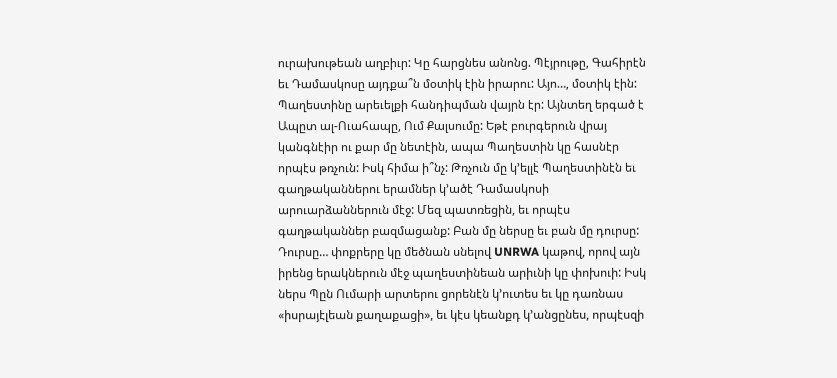ուրախութեան աղբիւր: Կը հարցնես անոնց. Պէյրութը, Գահիրէն եւ Դամասկոսը այդքա՞ն մօտիկ էին իրարու: Այո…, մօտիկ էին: Պաղեստինը արեւելքի հանդիպման վայրն էր: Այնտեղ երգած է Ապըտ ալ-Ուահապը, Ում Քալսումը: Եթէ բուրգերուն վրայ կանգնէիր ու քար մը նետէին, ապա Պաղեստին կը հասնէր որպէս թռչուն: Իսկ հիմա ի՞նչ: Թռչուն մը կ՚ելլէ Պաղեստինէն եւ գաղթականներու երամներ կ՚ածէ Դամասկոսի արուարձաններուն մէջ: Մեզ պատռեցին, եւ որպէս գաղթականներ բազմացանք: Բան մը ներսը եւ բան մը դուրսը: Դուրսը… փոքրերը կը մեծնան սնելով UNRWA կաթով, որով այն իրենց երակներուն մէջ պաղեստինեան արիւնի կը փոխուի: Իսկ ներս Պըն Ումարի արտերու ցորենէն կ՚ուտես եւ կը դառնաս «իսրայէլեան քաղաքացի», եւ կէս կեանքդ կ՚անցընես, որպէսզի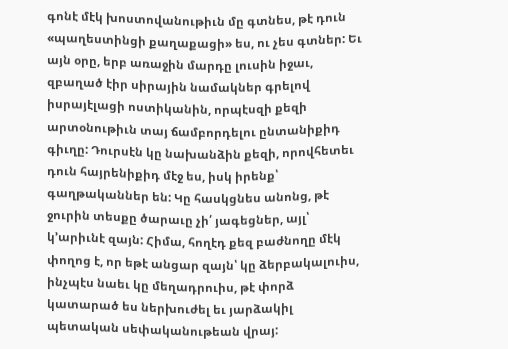գոնէ մէկ խոստովանութիւն մը գտնես, թէ դուն «պաղեստինցի քաղաքացի» ես, ու չես գտներ: Եւ այն օրը, երբ առաջին մարդը լուսին իջաւ, զբաղած էիր սիրային նամակներ գրելով իսրայէլացի ոստիկանին, որպէսզի քեզի արտօնութիւն տայ ճամբորդելու ընտանիքիդ գիւղը: Դուրսէն կը նախանձին քեզի, որովհետեւ դուն հայրենիքիդ մէջ ես, իսկ իրենք՝ գաղթականներ են: Կը հասկցնես անոնց, թէ ջուրին տեսքը ծարաւը չի՛ յագեցներ, այլ՝ կ՚արիւնէ զայն: Հիմա, հողէդ քեզ բաժնողը մէկ փողոց է, որ եթէ անցար զայն՝ կը ձերբակալուիս, ինչպէս նաեւ կը մեղադրուիս, թէ փորձ կատարած ես ներխուժել եւ յարձակիլ պետական սեփականութեան վրայ: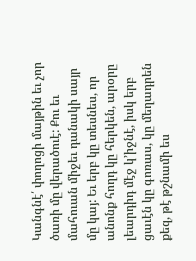Կանգնէ՛ փողոցի մայթին եւ չոր ծառի մը վերածուէ: Քու եւ մահուան միջեւ դանակի սայր մը կայ: Եւ երբ կը տեսնես, որ անոնք հողդ կը հերկեն, արօրը լեարդիդ մէջ կ՚իջնէ, իսկ երբ ցաւէն կը գոռաս, կը մեղադրեն քեզ, թէ թշնամի ես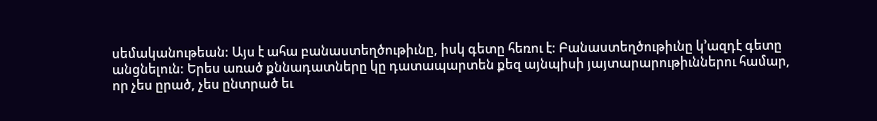սեմականութեան: Այս է ահա բանաստեղծութիւնը, իսկ գետը հեռու է: Բանաստեղծութիւնը կ՚ազդէ գետը անցնելուն: Երես առած քննադատները կը դատապարտեն քեզ այնպիսի յայտարարութիւններու համար, որ չես ըրած, չես ընտրած եւ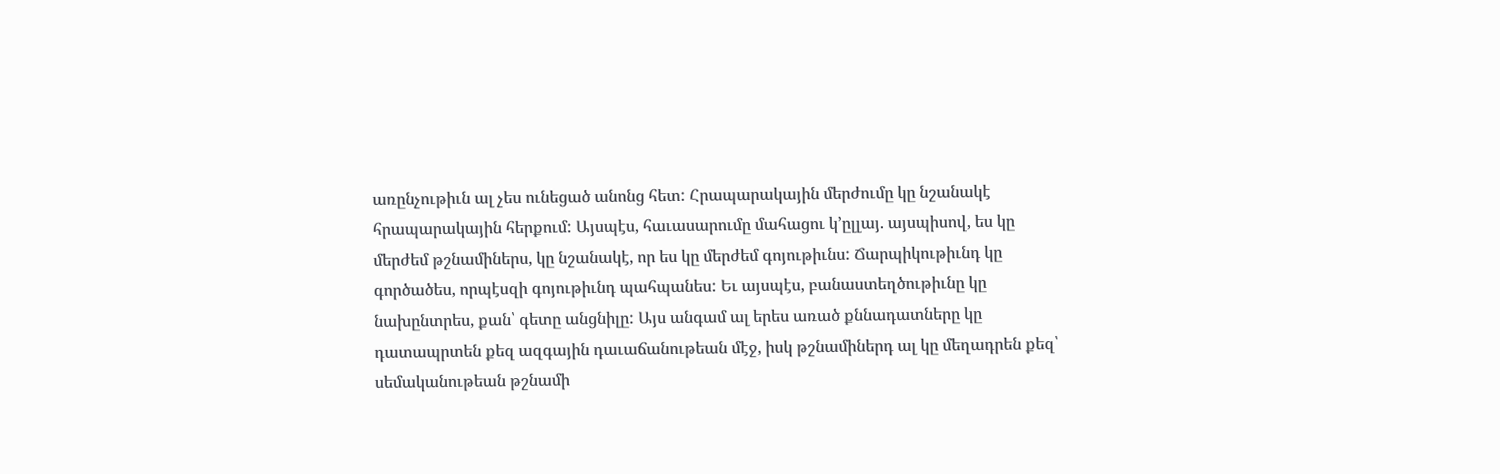առընչութիւն ալ չես ունեցած անոնց հետ: Հրապարակային մերժումը կը նշանակէ հրապարակային հերքում: Այսպէս, հաւասարումը մահացու կ՚ըլլայ. այսպիսով, ես կը մերժեմ թշնամիներս, կը նշանակէ, որ ես կը մերժեմ գոյութիւնս: Ճարպիկութիւնդ կը գործածես, որպէսզի գոյութիւնդ պահպանես: Եւ այսպէս, բանաստեղծութիւնը կը նախընտրես, քան՝ գետը անցնիլը: Այս անգամ ալ երես առած քննադատները կը դատապրտեն քեզ ազգային դաւաճանութեան մէջ, իսկ թշնամիներդ ալ կը մեղադրեն քեզ՝ սեմականութեան թշնամի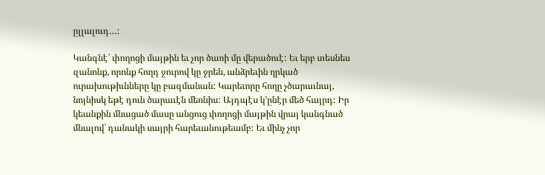ըլլալուդ…:

Կանգնէ՛ փողոցի մայթին եւ չոր ծառի մը վերածուէ: Եւ երբ տեսնես զանոնք, որոնք հողդ ջուրով կը ջրեն, անձրեւին ղրկած ուրախութիւնները կը բազմանան: Կարեւորը հողը չծարաւնայ, նոյնիսկ եթէ դուն ծարաւէն մեռնիս: Այդպէս կ՚ընէր մեծ հայրդ: Իր կեանքին մնացած մասը անցուց փողոցի մայթին վրայ կանգնած մնալով՝ դանակի սայրի հարեւանութեամբ: Եւ մինչ չոր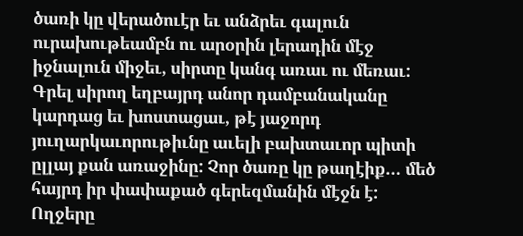ծառի կը վերածուէր եւ անձրեւ գալուն ուրախութեամբն ու արօրին լերադին մէջ իջնալուն միջեւ, սիրտը կանգ առաւ ու մեռաւ: Գրել սիրող եղբայրդ անոր դամբանականը կարդաց եւ խոստացաւ, թէ յաջորդ յուղարկաւորութիւնը աւելի բախտաւոր պիտի ըլլայ քան առաջինը: Չոր ծառը կը թաղէիք… մեծ հայրդ իր փափաքած գերեզմանին մէջն է: Ողջերը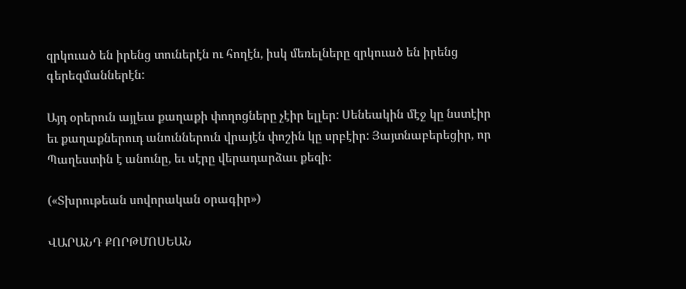զրկուած են իրենց տուներէն ու հողէն, իսկ մեռելները զրկուած են իրենց գերեզմաններէն:

Այդ օրերուն այլեւս քաղաքի փողոցները չէիր ելլեր: Սենեակին մէջ կը նստէիր եւ քաղաքներուդ անուններուն վրայէն փոշին կը սրբէիր: Յայտնաբերեցիր, որ Պաղեստին է անունը, եւ սէրը վերադարձաւ քեզի:

(«Տխրութեան սովորական օրագիր»)

ՎԱՐԱՆԴ ՔՈՐԹՄՈՍԵԱՆ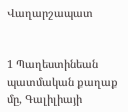Վաղարշապատ


1 Պաղեստինեան պատմական քաղաք մը, Գալիլիայի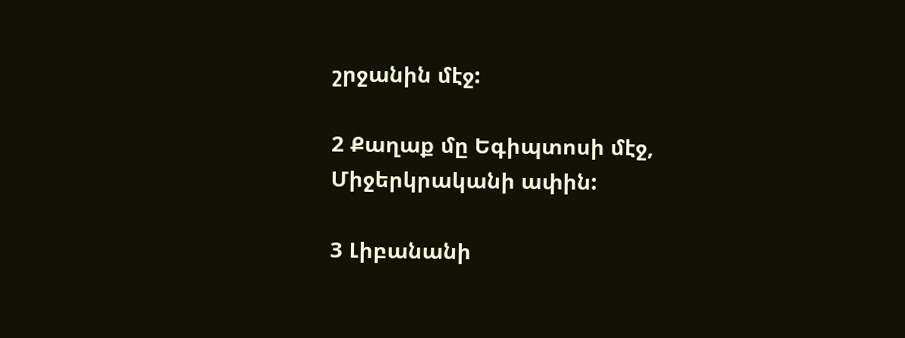շրջանին մէջ:

2 Քաղաք մը Եգիպտոսի մէջ, Միջերկրականի ափին:

3 Լիբանանի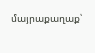մայրաքաղաք՝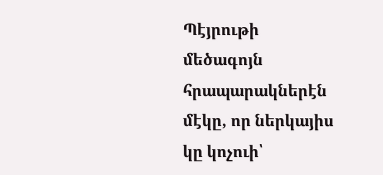Պէյրութի մեծագոյն հրապարակներէն մէկը, որ ներկայիս կը կոչուի՝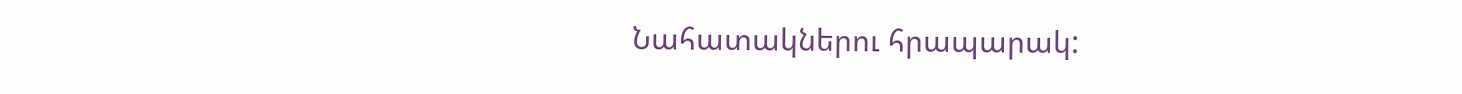Նահատակներու հրապարակ: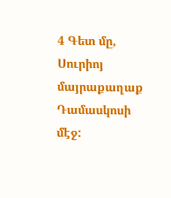4 Գետ մը, Սուրիոյ մայրաքաղաք Դամասկոսի մէջ: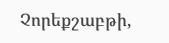Չորեքշաբթի,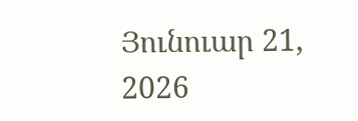Յունուար 21, 2026